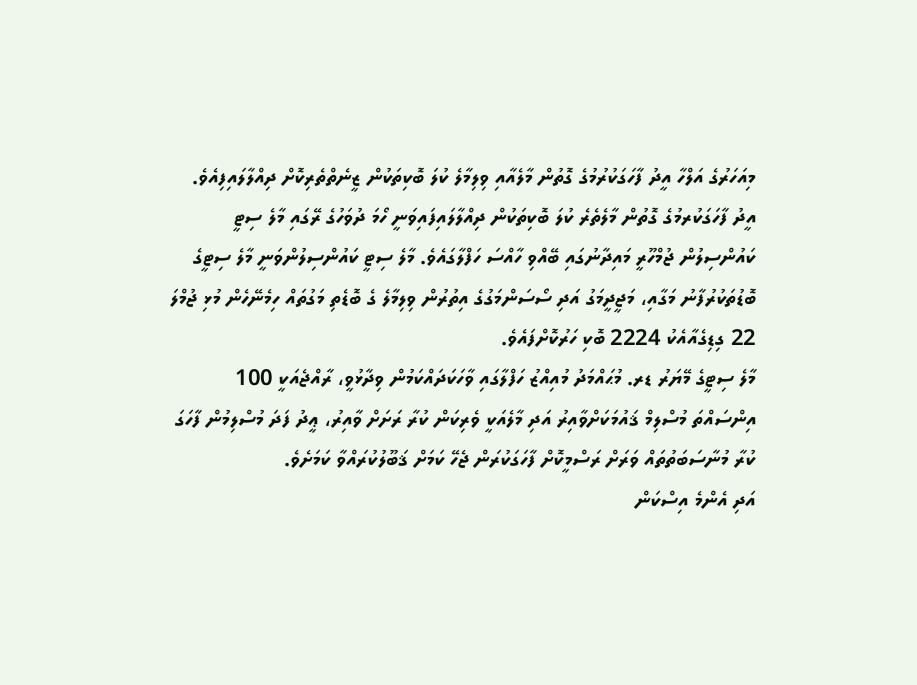މިއަހަރުގެ އަލްހާ އީދު ފާހަގަކުރުމުގެ ގޮތުން މާލެއާއި ވިލިމާލެ ކުލަ ބޮކިތަކުން ޒީނެތްތެރިކޮށް ދިއްލާލައިފިއެވެ.
އީދު ފާހަގަކުރމުގެ ގޮތުން މާލެތެރެ ކުލަ ބޮކިތަކުން ދިއްލާލައިފައިވަނީ ހޯމަ ދުވަހުގެ ރޭގައި މާލެ ސިޓީ ކައުންސިލުން ޖުމްހޫރީ މައިދާނުގައި ބޭއްވި ހާއްސަ ހަފްލާގައެވެ. މާލެ ސިޓީ ކައުންސިލުންވަނީ މާލެ ސިޓީގެ ބޮޑުތަކުރުފާނު މަގާއި، މަޖީދީމަގު އަދި ސޯސަންމަގުގެ އިތުރުން ވިލިމާލެ ގެ ބޮޑެތި މަގުތައް ހިމެނޭހެން މުޅި ޖުމްލަ 22 ގިޑިގެއާއެކު 2224 ބޮކި ހަރުކޮށްފައެވެ.
މާލެ ސިޓީގެ މޭޔަރު ޑރ. މުޙައްމަދު މުއިއްޒު ހަފްލާގައި ވާހަކަދައްކަމުން ވިދާޅުވީ، ރާއްޖެއަކީ 100 އިންސައްތަ މުސްލިމް ޤައުމަކަށްވާއިރު އަދި މާލެއަކީ ވެރިކަން ކުރާ ރަށަށް ވާއިރު، ޢީދު ފަދަ މުސްލިމުން ފާހަގަ ކުރާ މުނާސަބަތުތައް ވަރަށް ރަސްމީކޮށް ފާހަގަކުރަން ޖެހޭ ކަމަށް ޤަބޫލުކުރައްވާ ކަމަށެވެ.
އަދި އެންމެ އިސްކަން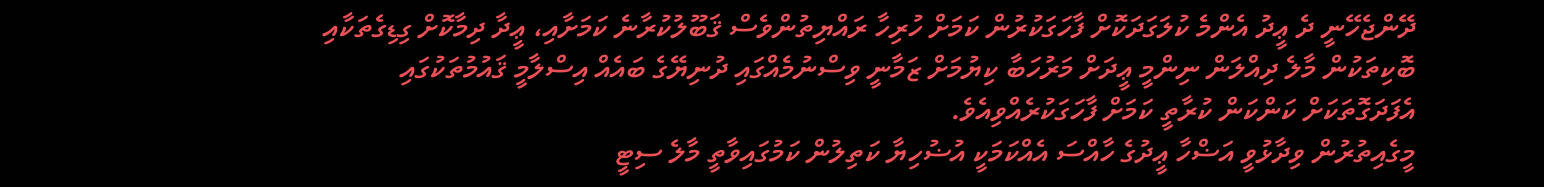ދޭންޖެހޭނީ ދެ ޢީދު އެންމެ ކުލަގަދަކޮށް ފާހަގަކުރުން ކަމަށް ހުރިހާ ރައްޔިތުންވެސް ޤަބޫލުކުރާނެ ކަމަށާއި، ޢީދާ ދިމާކޮށް ގިޑިގެތަކާއި ބޮކިތަކުން މާލެ ދިއްލަން ނިންމީ ޢީދަށް މަރުހަބާ ކިޔުމަށް ޒަމާނީ ވިސްނުމެއްގައި ދުނިޔޭގެ ބައެއް އިސްލާމީ ޤައުމުތަކުގައި އެފަދަގޮތަކަށް ކަންކަން ކުރާތީ ކަމަށް ފާހަގަކުރެއްވިއެވެ.
މީގެއިތުރުން ވިދާޅުވީ އަޟްހާ ޢީދުގެ ހާއްސަ އެއްކަމަކީ އުޟުހިޔާ ކަތިލުން ކަމުގައިވާތީ މާލެ ސިޓީ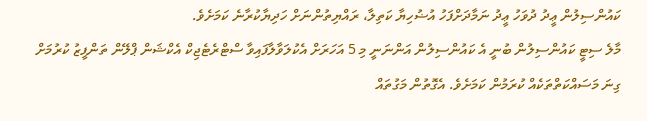ކައުންސިލުން ޢީދު ދުވަހު ޢީދު ނަމާދަށްފަހު އުޟުހިޔާ ކަތިލާ، ރައްޔިތުންނަށް ހަދިޔާކުރާނެ ކަމަށެވެ.
މާލެ ސިޓީ ކައުންސިލުން ބުނީ އެ ކައުންސިލުން އަންނަނީ މި 5 އަހަރަށް އެކުލަވާލާފައިވާ ސްޓްރެޓެޖިކް އެކްޝަން ޕްލޭން ތަންފީޒު ކުރުމަށް ގިނަ މަސައްކަތްތަކެއް ކުރަމުން ކަމަށެވެ. އެގޮތުން މަގުތައް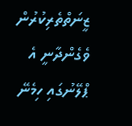ޒީނަތްތެރިކުރުން ވެގެންދާނީ އެ ޕްލޭނުގައި ހިމެނޭ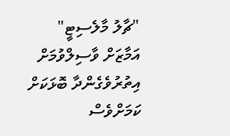"ޗާލު މާލެސިޓީ" އަމާޒަށް ވާސިލްވުމަށް އިތުރުވެގެންދާ ބޮޅަކަށް ކަމަށްވެސް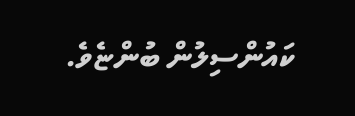ކައުންސިލުން ބުންޏެވެ.